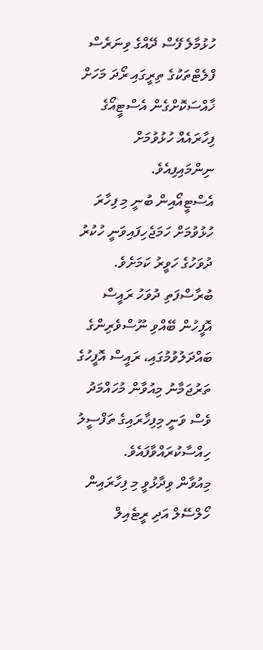ހުޅުމާލެ ފޭސް ދޭއްގެ ވިނަރެސް ފްލެޓްތަކުގެ ތިރީގައި ރޯދަ މަހަށް ޚާއްސަކޮށްގެން އެސްޓީއޯގެ ފިހާރައެއް ހުޅުވުމަށް ނިންމައިފިއެވެ.
އެސްޓީއޯއިން ބުނީ މި ފިހާރަ ހުޅުވުމަށް ހަމަޖެހިފައިވަނީ ހުކުރު ދުވަހުގެ ހަވީރު ކަމަށެވެ. ބުރާސްފަތި ދުވަހު ރައީސް އޮފީހުން ބޭއްވި ނޫސްވެރިންގެ ބައްދަލުވުމުގައި، ރައީސް އޮފީހުގެ ތަރުޖަމާނު މިއުވާން މުހައްމަދު ވެސް ވަނީ މިފިހާރައިގެ ތަފްސީލު ހިއްސާކުރައްވާފައެވެ.
މިއުވާން ވިދާޅުވީ މި ފިހާރައިން ހޯލްސޭލް އަދި ރީޓެއިލް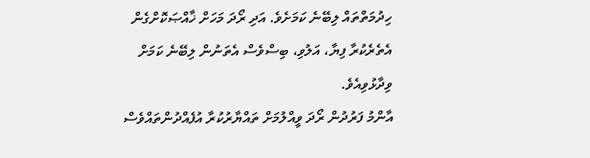ހިދުމަތްތައް ލިބޭނެ ކަމަށެވެ. އަދި ރޯދަ މަހަށް ޚާއްޞަކޮށްގެން އެތެރެކުރާ ފިޔާ، އަލުވި، ބިސްވެސް އެތަނުން ލިބޭނެ ކަމަށް ވިދާޅުވިއެވެ.
އާންމު ފަރުދުން ރޯދަ ވީއްލުމަށް ތައްޔާރުކުރާ އުފެއްދުންތައްވެސް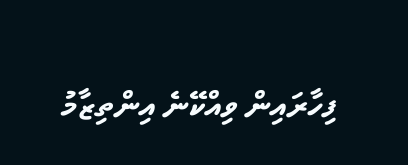ފިހާރައިން ވިއްކޭނެ އިންތިޒާމު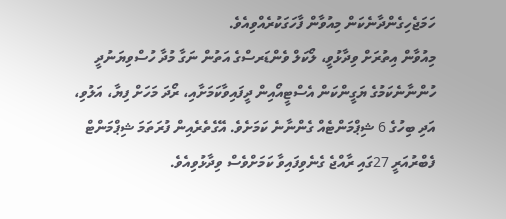ހަމަޖެހިގެންދާނެކަން މިއުވާން ފާހަގަކުރެއްވިއެވެ.
މިއުވާން އިތުރަށް ވިދާޅުވީ، ލޯކަލް ވެންޑަރސްގެ އަތުން ނަގާ މުދާ ހުސްވިޔަނުދީ ހުންނާނެކަމުގެ ޔަގީންކަން އެސްޓީއޯއިން ދީފައިވާކަމަށާއި، ރޯދަ މަހަށް ފިޔާ، އަލުވި، އަދި ބިހުގެ 6 ޝިޕްމަންޓެއް ގެންނާނެ ކަމަށެވެ. އޭގެތެރެއިން ފުރަތަމަ ޝިޕްމަންޓް ފެބްރުއަރީ 27ގައި ރާއްޖެ ގެނެވިފައިވާ ކަމަށްވެސް ވިދާޅުވިއެވެ.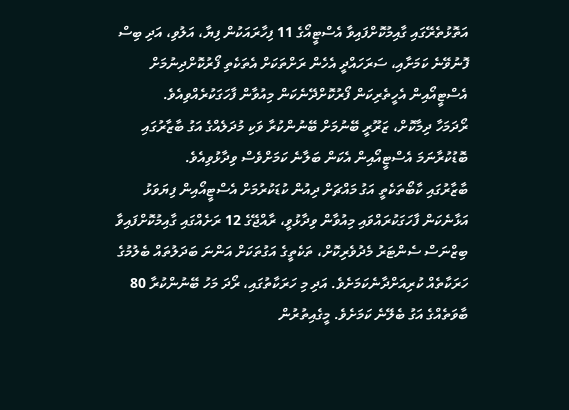އަތޮޅުތެރޭގައި ގާއިމުކޮށްފައިވާ އެސްޓީއޯގެ 11 ފިހާރައަކުން ފިޔާ، އަލުވި، އަދި ބިސް ފޮނުވޭނެ ކަމަށާއި، ސަރަހައްދީ އެހެން ރަށްތަކަށް އެތަކެތި ފޯރުކޮށްދިނުމަށް އެސްޓީއޯއިން އެހީތެރިކަން ފޯރުކޮށްދޭނެކަން މިއުވާން ފާހަގަކުރެއްވިއެވެ.
ރޯދަމަހާ ދިމާކޮށް، ޒަރޫރީ ބޭނުމަށް ބޭނުންކުރާ ވަކި މުދަލެއްގެ އަގު ބާޒާރުގައި ބޮޑުކުރާނަމަ އެސްޓީއޯއިން އެކަން ބަލާނެ ކަމަށްވެސް ވިދާޅުވިއެވެ.
ބާޒާރުގައި ކާބޯތަކެތީ އަގު މައްޗަށް ދިއުން ކުޑަކުރުމަށް އެސްޓީއޯއިން ފިޔަވަޅު އަޅާނެކަން ފާހަގަކުރައްވައި މިއުވާން ވިދާޅުވީ، ރާއްޖޭގެ 12 ރަށެއްގައި ގާއިމުކޮށްފައިވާ ބިޒްނަސް ސެންޓަރު މެދުވެރިކޮށް، ތަކެތީގެ އަގުތަކަށް އަންނަ ބަދަލުތައް ބެލުމުގެ ހަރަކާތެއް ކުރިއަށްދާނެކަމަށެވެ. އަދި މި ހަރަކާތުގައި، ރޯދަ މަހު ބޭނުންކުރާ 80 ބާވަތެއްގެ އަގު ބެލޭނެ ކަމަށެވެ. މީގެއިތުރުން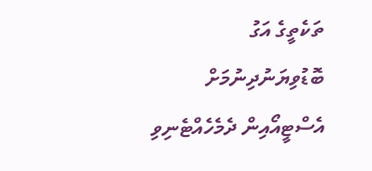ތަކެތީގެ އަގު ބޮޑުވިޔަނުދިނުމަށް އެސްޓީއޯއިން ދެމެހެއްޓެނިވި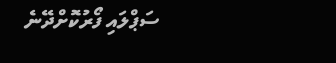ސަޕްލައި ފޯރުކޮށްދޭނެ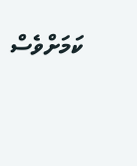ކަމަށްވެސް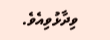ވިދާޅުވިއެވެ.